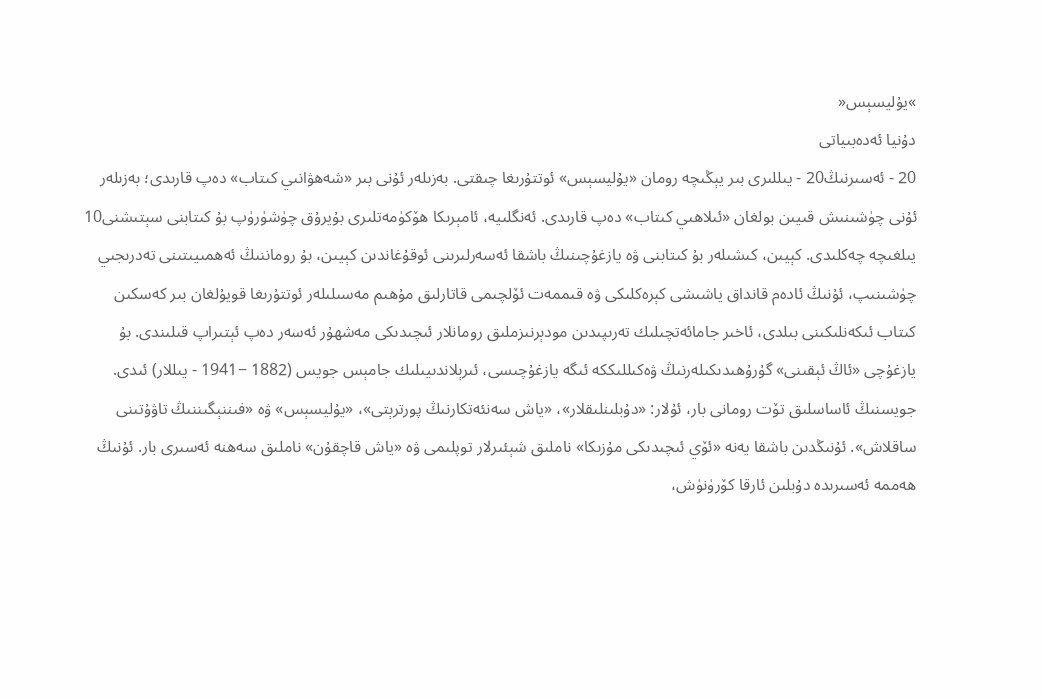»يۇليسېس«
دۇنيا ئەدەبىياتى
20 - ئەسىرنىڭ20 - يىللىرى بىر يېڭىچە رومان «يۇليسېس» ئوتتۇرىغا چىقتى. بەزىلەر ئۇنى بىر «شەھۋانىي كىتاب» دەپ قارىدى؛ بەزىلەر ئۇنى چۈشىنىش قىيىن بولغان «ئىلاھىي كىتاب» دەپ قارىدى. ئەنگلىيە، ئامېرىكا ھۆكۈمەتلىرى بۇيرۇق چۈشۈرۈپ بۇ كىتابنى سېتىشنى10 يىلغىچە چەكلىدى. كېيىن، كىشىلەر بۇ كىتابنى ۋە يازغۇچىنىڭ باشقا ئەسەرلىرىنى ئوقۇغاندىن كېيىن، بۇ روماننىڭ ئەھمىيىتىنى تەدرىجىي چۈشىنىپ، ئۇنىڭ ئادەم قانداق ياشىشى كېرەكلىكى ۋە قىممەت ئۆلچىمى قاتارلىق مۇھىم مەسىلىلەر ئوتتۇرىغا قويۇلغان بىر كەسكىن كىتاب ئىكەنلىكىنى بىلدى، ئاخىر جامائەتچىلىك تەرىپىدىن مودېرنىزملىق رومانلار ئىچىدىكى مەشھۇر ئەسەر دەپ ئېتىراپ قىلىندى. بۇ يازغۇچى «ئاڭ ئېقىنى» گۇرۇھىدىكىلەرنىڭ ۋەكىللىككە ئىگە يازغۇچىسى، ئىرېلاندىيىلىك جامېس جويس (1882 −1941 - يىللار) ئىدى.
جويسنىڭ ئاساسلىق تۆت رومانى بار، ئۇلار: «دۇبلىنلىقلار»، «ياش سەنئەتكارنىڭ پورترېتى»، «يۇليسېس» ۋە «فىننېگىننىڭ تاۋۇتىنى ساقلاش». ئۇنىڭدىن باشقا يەنە «ئۆي ئىچىدىكى مۇزىكا» ناملىق شېئىرلار توپلىمى ۋە «ياش قاچقۇن» ناملىق سەھنە ئەسىرى بار. ئۇنىڭ ھەممە ئەسىرىدە دۇبلىن ئارقا كۆرۈنۈش،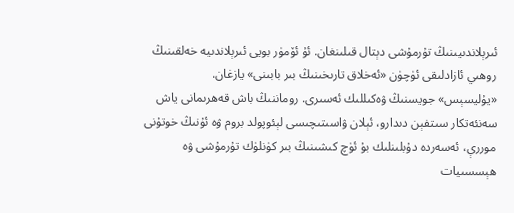ئىرېلاندىيىنىڭ تۇرمۇشى دېتال قىلىنغان. ئۇ ئۆمۈر بويى ئىرېلاندىيە خەلقىنىڭ روھىي ئازادلىقى ئۈچۈن «ئەخلاق تارىخىنىڭ بىر بابىنى» يازغان.
«يۇليسېس» جويسنىڭ ۋەكىللىك ئەسىرى. روماننىڭ باش قەھرىمانى ياش سەنئەتكار سىتفېن دىدارو، ئېلان ۋاسىتىچىسى لېئوپولد بروم ۋە ئۇنىڭ خوتۇنى موررې، ئەسەردە دۇبلىنلىك بۇ ئۈچ كىشىنىڭ بىر كۈنلۈك تۇرمۇشى ۋە ھېسسىيات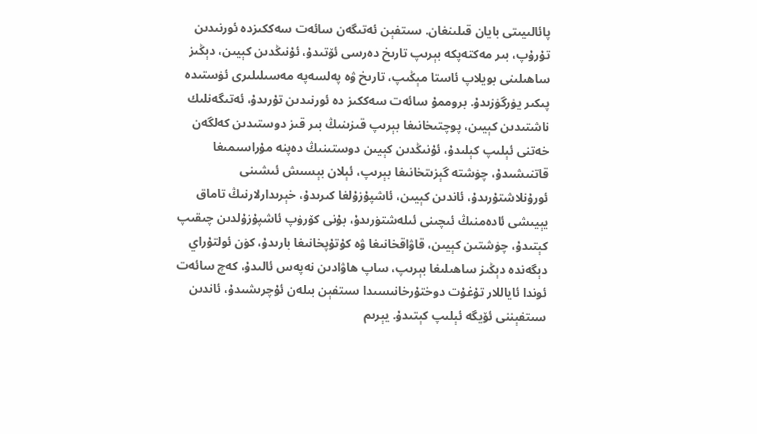پائالىيىتى بايان قىلىنغان. سىتفېن ئەتىگەن سائەت سەككىزدە ئورنىدىن تۇرۇپ، بىر مەكتەپكە بېرىپ تارىخ دەرسى ئۆتىدۇ، ئۇنىڭدىن كېيىن، دېڭىز ساھىلىنى بويلاپ ئاستا مېڭىپ، تارىخ ۋە پەلسەپە مەسىلىلىرى ئۈستىدە پىكىر يۈرگۈزىدۇ. بروممۇ سائەت سەككىز دە ئورنىدىن تۇرىدۇ، ئەتىگەنلىك ناشتىدىن كېيىن، پوچتىخانىغا بېرىپ قىزىنىڭ بىر قىز دوستىدىن كەلگەن خەتنى ئېلىپ كېلىدۇ، ئۇنىڭدىن كېيىن دوستىنىڭ دەپنە مۇراسىمىغا قاتنىشىدۇ، چۈشتە گېزىتخانىغا بېرىپ، ئېلان بېسىش ئىشىنى ئورۇنلاشتۇرىدۇ، ئاندىن كېيىن، ئاشپۇزۇلغا كىرىدۇ، خېرىدارلارنىڭ تاماق يېيىشى ئادەمنىڭ ئىچىنى ئىلەشتۈرىدۇ، بۇنى كۆرۈپ ئاشپۇزۇلدىن چىقىپ كېتىدۇ، چۈشتىن كېيىن، قاۋاقخانىغا ۋە كۇتۇپخانىغا بارىدۇ، كۈن ئولتۇراي دېگەندە دېڭىز ساھىلىغا بېرىپ، ساپ ھاۋادىن نەپەس ئالىدۇ، كەچ سائەت ئوندا ئاياللار تۇغۇت دوختۇرخانىسىدا سىتفېن بىلەن ئۇچرىشىدۇ، ئاندىن سىتفېننى ئۆيگە ئېلىپ كېتىدۇ. يېرىم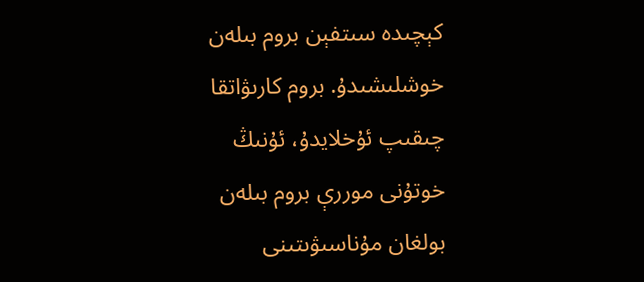كېچىدە سىتفېن بروم بىلەن خوشلىشىدۇ. بروم كارىۋاتقا چىقىپ ئۇخلايدۇ، ئۇنىڭ خوتۇنى موررې بروم بىلەن بولغان مۇناسىۋىتىنى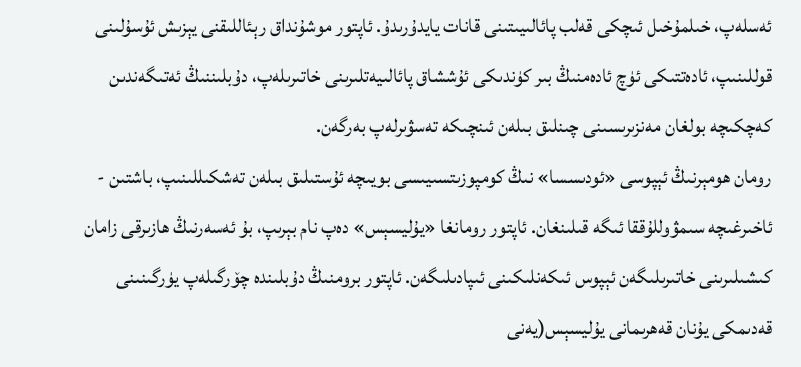ئەسلەپ، خىلمۇخىل ئىچكى قەلب پائالىيىتىنى قانات يايدۇرىدۇ. ئاپتور موشۇنداق رېئاللىقنى يېزىش ئۇسۇلىنى قوللىنىپ، ئادەتتىكى ئۈچ ئادەمنىڭ بىر كۈندىكى ئۇششاق پائالىيەتلىرىنى خاتىرىلەپ، دۇبلىننىڭ ئەتىگەندىن كەچكىچە بولغان مەنزىرىسىنى چىنلىق بىلەن ئىنچىكە تەسۋىرلەپ بەرگەن.
رومان ھومېرنىڭ ئېپوسى «ئودىسسا» نىڭ كومپوزىتسىيىسى بويىچە ئۇستىلىق بىلەن تەشكىللىنىپ، باشتىن - ئاخىرغىچە سىمۋوللۇققا ئىگە قىلىنغان. ئاپتور رومانغا «يۇليسېس» دەپ نام بېرىپ، بۇ ئەسەرنىڭ ھازىرقى زامان كىشىلىرىنى خاتىرىلىگەن ئېپوس ئىكەنلىكىنى ئىپادىلىگەن. ئاپتور برومنىڭ دۇبلىندە چۆرگىلەپ يۈرگىنىنى قەدىمكى يۇنان قەھرىمانى يۇليسېس(يەنى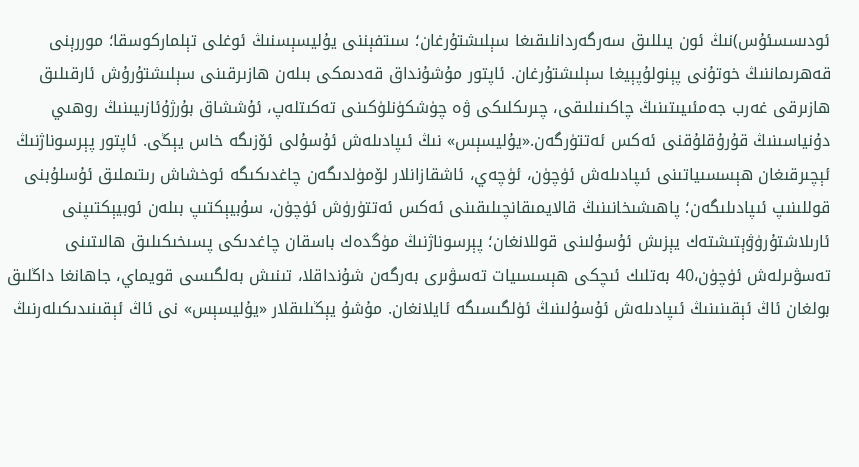ئودىسسئۇس)نىڭ ئون يىللىق سەرگەردانلىقىغا سېلىشتۇرغان؛ سىتفېننى يۇليسېسنىڭ ئوغلى تېلماركوسقا؛ موررېنى قەھرىماننىڭ خوتۇنى پېنولۇپېيغا سېلىشتۇرغان. ئاپتور مۇشۇنداق قەدىمكى بىلەن ھازىرقىنى سېلىشتۇرۇش ئارقىلىق ھازىرقى غەرب جەمئىيىتىنىڭ چاكىنىلىقى، چىرىكلىكى ۋە چۈشكۈنلۈكىنى تەكىتلەپ، ئۇششاق بۇرژۇئازىيىنىڭ روھىي دۇنياسىنىڭ قۇرۇقلۇقنى ئەكس ئەتتۈرگەن.«يۇليسېس» نىڭ ئىپادىلەش ئۇسۇلى ئۆزىگە خاس يېڭى. ئاپتور پېرسوناژنىڭ ئېچىرقىغان ھېسسىياتىنى ئىپادىلەش ئۈچۈن، ئۈچەي، ئاشقازانلار لۆمۈلدىگەن چاغدىكىگە ئوخشاش رىتىملىق ئۇسلۇبنى قوللىنىپ ئىپادىلىگەن؛ پاھىشىخانىنىڭ قالايمىقانچىلىقىنى ئەكس ئەتتۈرۈش ئۈچۈن، سۇبيېكتىپ بىلەن ئوبيېكتىپنى ئارىلاشتۇرۈۋېتىشتەك يېزىش ئۇسۇلىنى قوللانغان؛ پېرسوناژنىڭ مۈگدەك باسقان چاغدىكى پسىخىكىلىق ھالىتىنى تەسۋىرلەش ئۈچۈن،40 بەتلىك ئىچكى ھېسسىيات تەسۋىرى بەرگەن شۇنداقلا، تىنىش بەلگىسى قويماي، جاھانغا داڭلىق بولغان ئاڭ ئېقىنىنىڭ ئىپادىلەش ئۇسۇلىنىڭ ئۈلگىسىگە ئايلانغان. مۇشۇ يېڭىلىقلار «يۇليسېس» نى ئاڭ ئېقىنىدىكىلەرنىڭ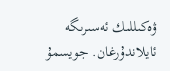ۋەكىللىك ئەسىرىگە ئايلاندۇرغان. جويسمۇ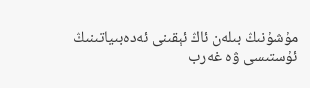مۇشۇنىڭ بىلەن ئاڭ ئېقىنى ئەدەبىياتىنىڭ ئۇستىسى ۋە غەرب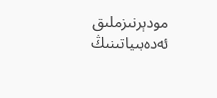مودېرنىزملىق ئەدەبىياتىنىڭ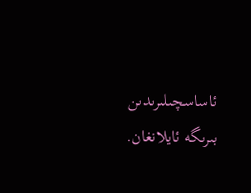ئاساسچىلىرىدىن بىرىگە ئايلانغان.